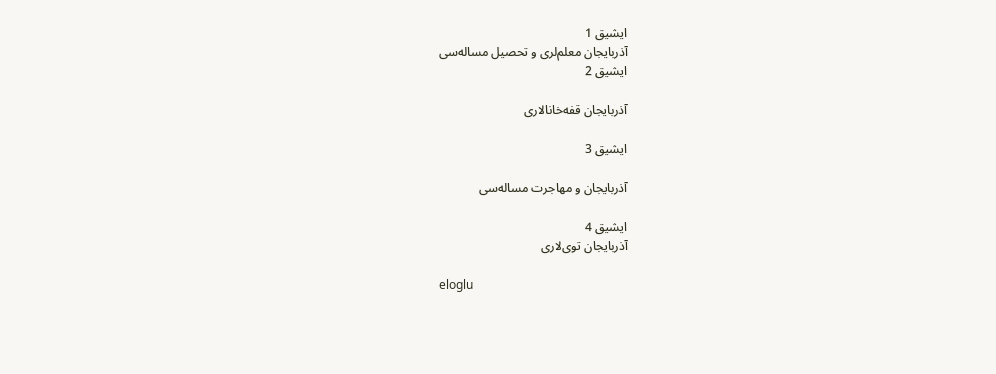ایشیق 1
آذربایجان معلم‌لری و تحصیل مساله‌سی
ایشیق 2

آذربایجان قفه‌خانالاری

ایشیق 3

آذربایجان و مهاجرت مساله‌سی

ایشیق 4
آذربایجان توی‌لاری

eloglu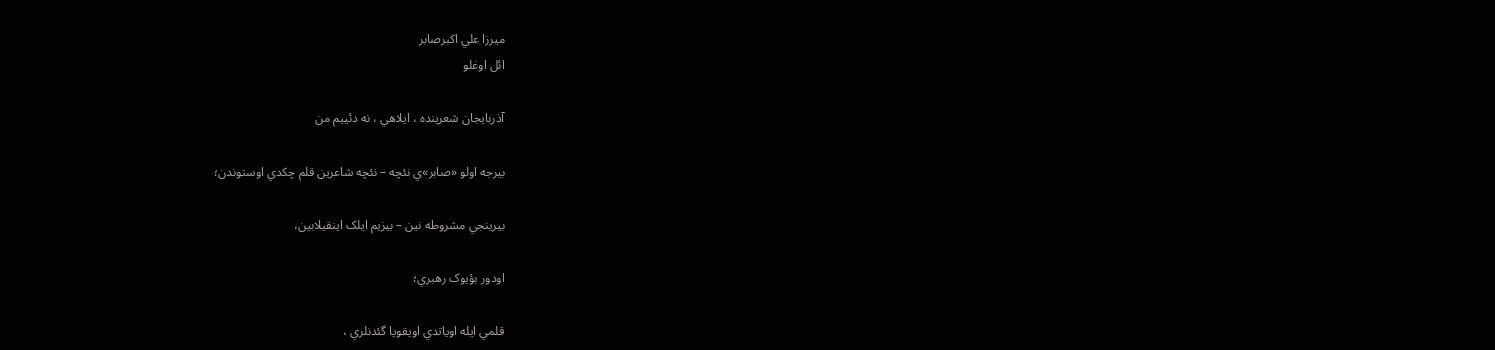ميرزا علي اكبرصابر
ائل اوغلو

آذربايجان شعرينده ، ايلاهي ، نه دئييم من

بيرجه اولو «صابر»ي نئچه – نئچه شاعرين قلم چکدي اوستوندن؛

بيرينجي مشروطه نين – بيزيم ايلک اينقيلابين،

اودور بؤيوک رهبري؛

قلمي ايله اوياتدي اويقويا گئدنلري ،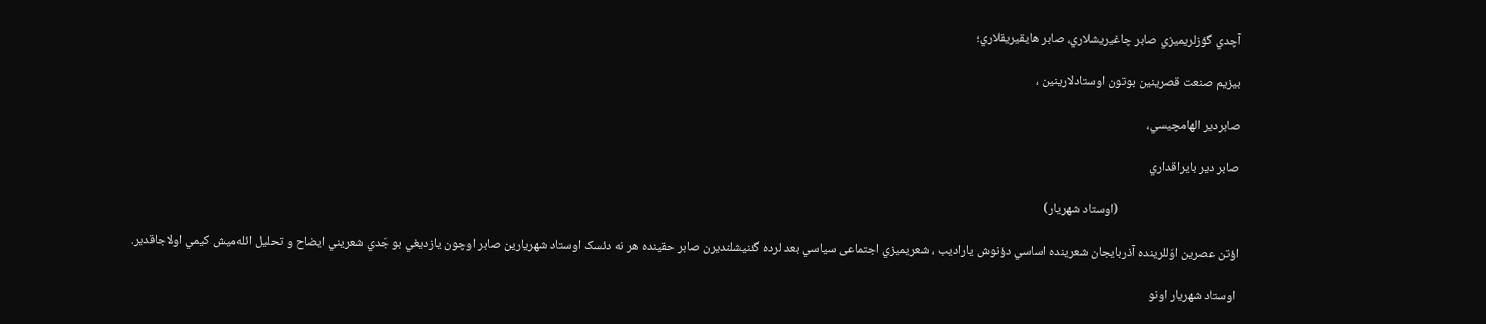آچدي گؤزلريميزي صابر چاغيريشلاري، صابر هايقيريقلاري؛

بيزيم صنعت قصرينين بوتون اوستادلارينين ،

صابردير الهامچيسي،

صابر دير بايراقداري

                                          (اوستاد شهريار)

اؤتن عصرين اوّللرينده آذربايجان شعرينده اساسي دؤنوش ياراديب ، شعريميزي اجتماعی سياسي بعد لرده گئنيشلنديرن صابر حقينده هر نه دئسک اوستاد شهريارين صابر اوچون يازديغي بو جّدي شعريني ايضاح و تحليل ائله‌ميش کيمي اولاجاقدير.

 اوستاد شهريار اونو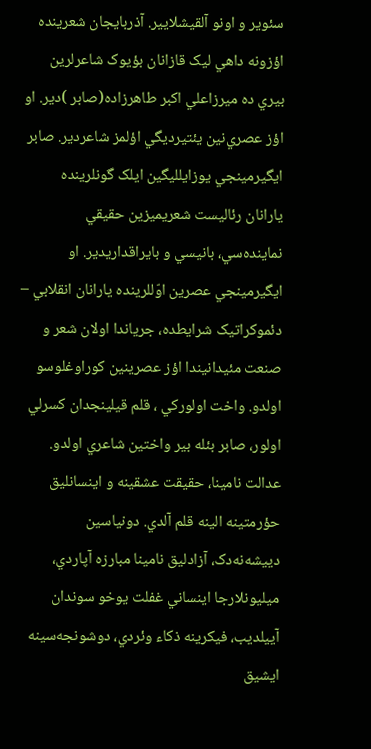سئوير و اونو آلقيشلايير. آذربايجان شعرينده اؤزونه داهي ليک قازانان بؤيوک شاعرلرين بيري ده ميرزاعلي اکبر طاهرزاده(صابر )دير. او اؤز عصري‌نين يئتيرديگي اؤلمز شاعردير. صابر ايگيرمينجي يوزايلليگين ايلک گونلرينده يارانان رئاليست شعريميزين حقيقي نماينده‌سي، بانيسي و بايراقداريدير. او ايگيرمينجي عصرين اوّللرينده يارانان انقلابي – دئموکراتيک شرايطده، جرياندا اولان شعر و صنعت مئيدانيندا اؤز عصرينين کوراوغلوسو اولدو. واخت اولورکي ، قلم قيلينجدان کسرلي  اولور، صابر بئله بير واختين شاعري اولدو. عدالت نامينا، حقيقت عشقينه و اينسانليق حؤرمتينه الينه قلم آلدي. دونياسين دیيشه‌نه‌دک، آزادليق نامينا مبارزه آپاردي، ميليونلارجا اينساني غفلت يوخو سوندان آييلديب، فيکرينه ذکاء وئردي، دوشونجه‌سينه ايشيق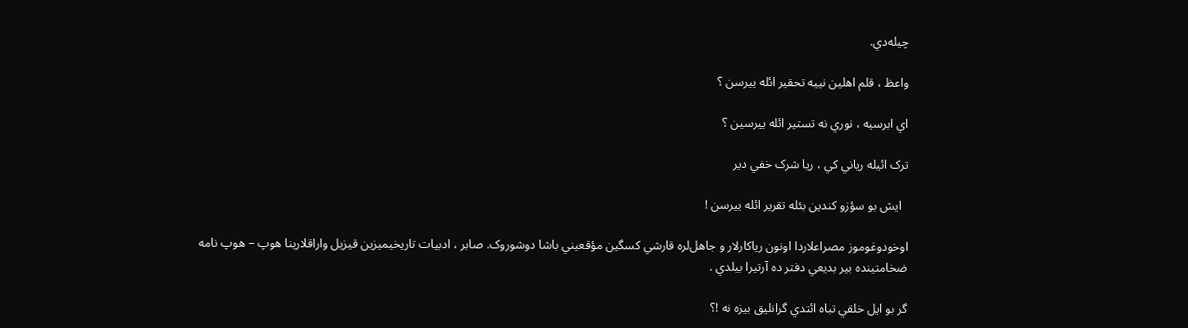چيله‌دي.

واعظ ، قلم اهلين نييه تحقير ائله ييرسن ؟

اي ابرسيه ، نوري نه تستير ائله ييرسين ؟

ترک ائيله رياني کي ، ريا شرک خفي دير

  ايش بو سؤزو کندين بئله تقرير ائله ييرسن !

اوخودوغوموز مصراعلاردا اونون رياکارلار و جاهل‌لره قارشي کسگين مؤقعيني باشا دوشوروک. صابر ، ادبيات تاريخيميزين قيزيل واراقلارينا هوپ – هوپ نامه ضخامتينده بير بديعي دفتر ده آرتيرا بيلدي .

گر بو ايل خلقي تباه ائتدي گرانليق بيزه نه !؟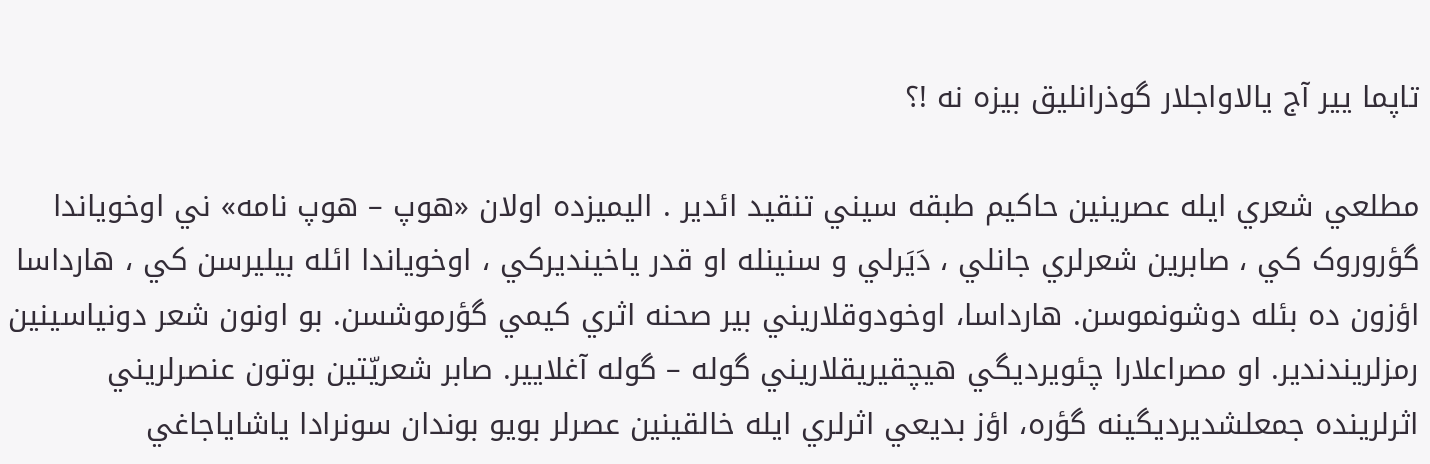تاپما يير آج يالاواجلار گوذرانليق بيزه نه !؟

مطلعي شعري ايله عصرينين حاکيم طبقه سيني تنقيد ائدير . اليميزده اولان «هوپ – هوپ نامه» ني اوخوياندا گؤروروک کي ، صابرين شعرلري جانلي ، دَيَرلي و سنينله او قدر ياخينديرکي ، اوخوياندا ائله بيليرسن کي ، هارداسا اؤزون ده بئله دوشونموسن. هارداسا، اوخودوقلاريني بير صحنه اثري کيمي گؤرموشسن. بو اونون شعر دونياسينين رمزلريندندير. او مصراعلارا چئويرديگي هيچقيريقلاريني گوله – گوله آغلايير. صابر شعريّتين بوتون عنصرلريني اثرلرينده جمعلشديرديگينه گؤره، اؤز بديعي اثرلري ايله خالقينين عصرلر بويو بوندان سونرادا ياشاياجاغي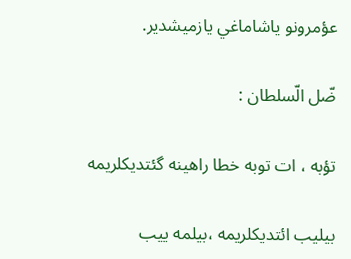عؤمرونو ياشاماغي یازميشدير.

ضّل الّسلطان :

تؤبه ، ات توبه خطا راهينه گئتديکلريمه

بيليب ائتديکلريمه ،بيلمه ييب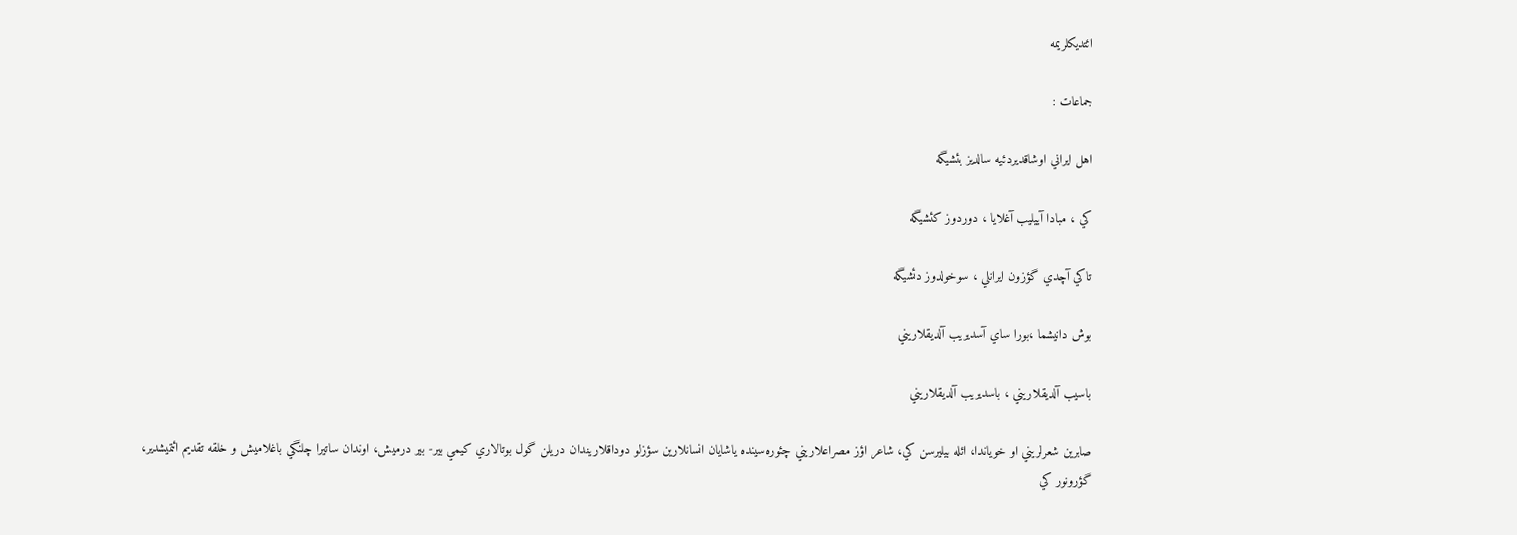ائتديکلريمه

جماعات :

اهل ايراني اوشاقديردئيه سالديز بئشيگه

کي ، مبادا آييليب آغلايا ، دوردوز کئشيگه

تاکي آچدي گؤزون ايرانلي ، سوخولدوز دئشيگه

بوش دانيشما ،بورا ساي آسديريب آلديقلاريني

باسيب آلديقلاريني ، باسديريب آلديقلاريني

صابرين شعرلريني او خوياندا، ائله بيليرسن کي، شاعر اؤز مصراعلاريني چئوره‌سينده ياشايان انسانلارين سؤزلو دوداقلاريندان دريلن گول بوتالاري کيمي بير- بير درميش، اوندان ساتيرا چلنگي باغلاميش و خلقه تقديم ائتميشدير، گؤرونور کي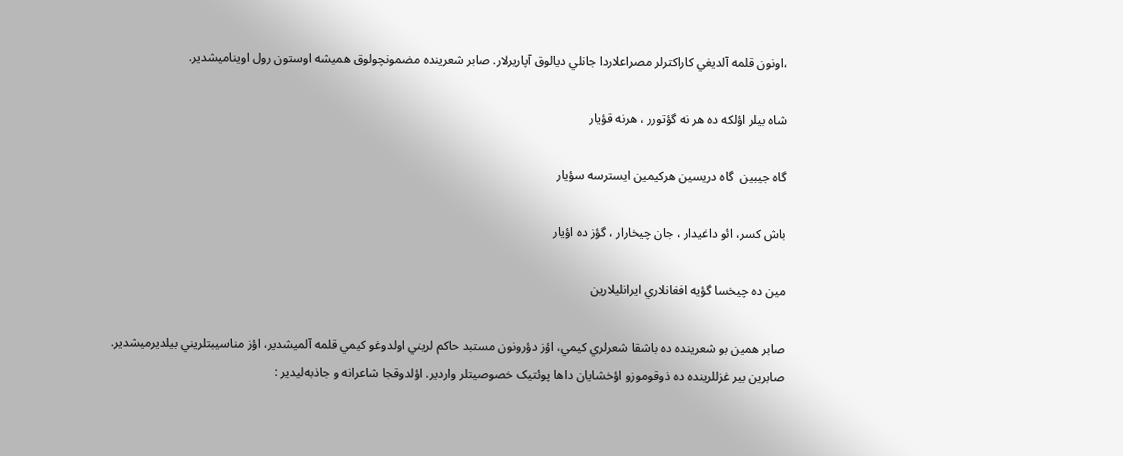،اونون قلمه آلديغي کاراکترلر مصراعلاردا جانلي ديالوق آپاريرلار. صابر شعرينده مضمونچولوق هميشه اوستون رول اويناميشدير.

شاه بيلر اؤلکه ده هر نه گؤتورر ، هرنه قؤيار

گاه جيبين  گاه دريسين هرکيمين ايسترسه سؤيار

باش کسر، ائو داغيدار ، جان چيخارار ، گؤز ده اؤيار

مين ده چيخسا گؤيه افغانلاري ايرانليلارين

صابر همين بو شعرينده ده باشقا شعرلري کيمي، اؤز دؤرونون مستبد حاکم لريني اولدوغو کيمي قلمه آلميشدير، اؤز مناسيبتلريني بيلديرميشدير. صابرين بير غزللرينده ده ذوقوموزو اؤخشايان داها پوئتيک خصوصيتلر واردير. اؤلدوقجا شاعرانه و جاذبه‌ليدير :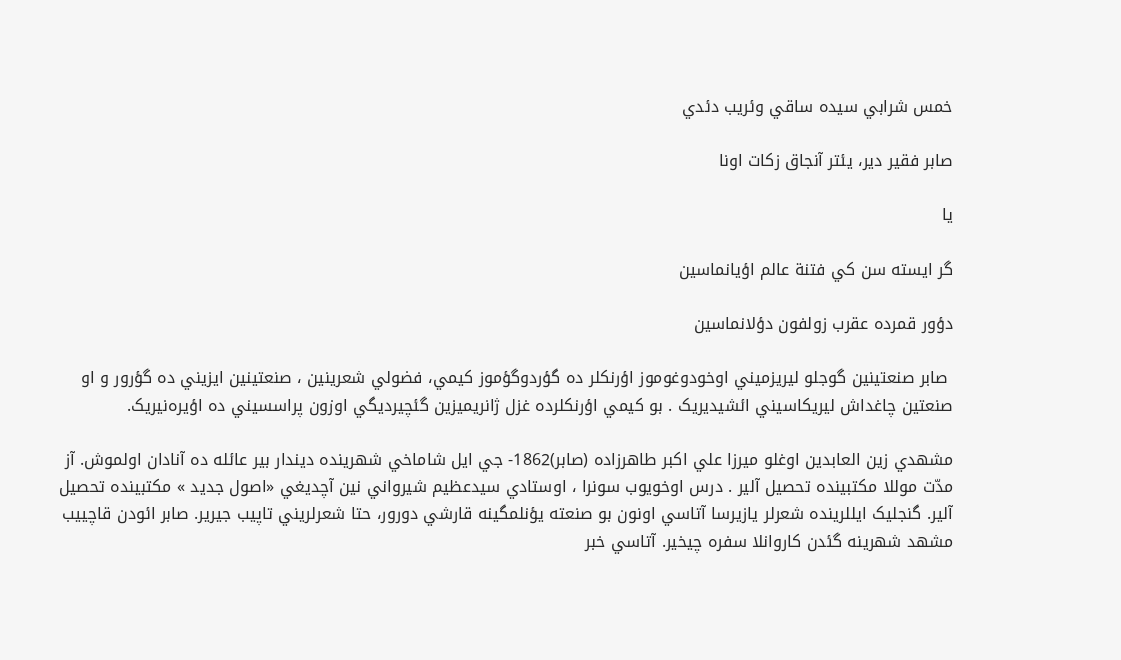خمس شرابي سيده ساقي وئريب دئدي

صابر فقير دير، يئتر آنجاق زکات اونا

يا

گر ايسته سن کي فتنة عالم اؤيانماسين

دؤور قمرده عقرب زولفون دؤلانماسين

 صابر صنعتينين گوجلو ليريزميني اوخودوغوموز اؤرنکلر ده گؤردوگؤموز کيمي، فضولي شعرينين ، صنعتينين ايزيني ده گؤرور و او صنعتين چاغداش ليريکاسيني ائشيديريک . بو کيمي اؤرنکلرده غزل ژانريميزين گئچيرديگي اوزون پراسسيني ده اؤيره‌نيريک.

مشهدي زين العابدين اوغلو ميرزا علي اکبر طاهرزاده (صابر)1862- جي ايل شاماخي شهرينده ديندار بير عائله ده آنادان اولموش. آز مدّت موللا مکتبينده تحصيل آلير . درس اوخويوب سونرا ، اوستادي سيدعظيم شيرواني نين آچديغي «اصول جديد » مکتبينده تحصيل آلير. گنجليک ايللرينده شعرلر يازيرسا آتاسي اونون بو صنعته يؤنلمگينه قارشي دورور، حتا شعرلريني تاپيب جيرير. صابر ائودن قاچييب مشهد شهرينه گئدن کاروانلا سفره چيخير. آتاسي خبر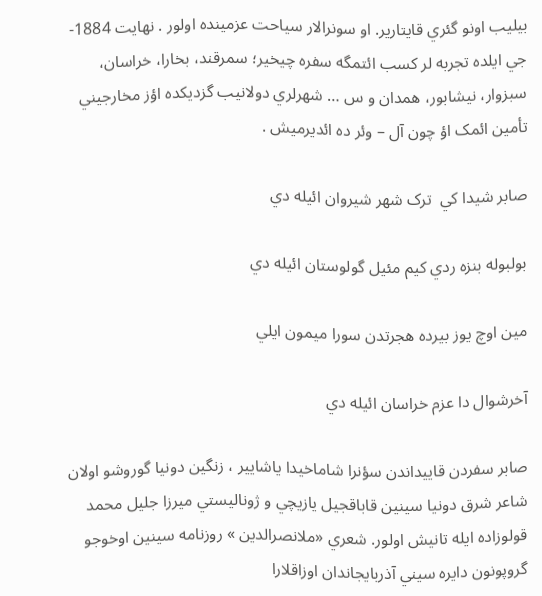بيليب اونو گئري قايتارير. او سونرالار سياحت عزمينده اولور . نهايت 1884-جي ايلده تجربه لر کسب ائتمگه سفره چيخير؛ سمرقند، بخارا، خراسان، سبزوار، نيشابور، همدان و س … شهرلري دولانيب گزديکده اؤز مخارجيني تأمين ائمک اؤ چون آل – وئر ده ائديرميش .

صابر شيدا کي  ترک شهر شيروان ائيله دي

بولبوله بنزه ردي کيم مئيل گولوستان ائيله دي

مين اوچ يوز بيرده هجرتدن سورا ميمون ايلي

آخرشوال دا عزم خراسان ائيله دي

صابر سفردن قاييداندن سؤنرا شاماخيدا ياشايير ، زنگين دونيا گوروشو اولان شاعر شرق دونيا سينين قاباقجيل يازيچي و ژوناليستي ميرزا جليل محمد قولوزاده ايله تانيش اولور. شعري «ملانصرالدين » روزنامه سينين اوخوجو گروپونون دايره سيني آذربايجاندان اوزاقلارا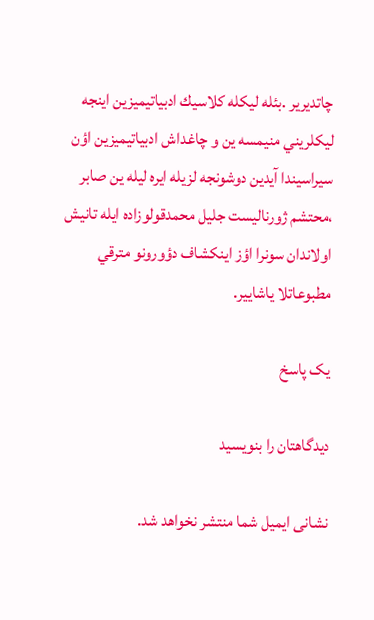چاتديرير .بئله ليكله كلاسيك ادبياتيميزين اينجه ليكلريني منيمسه ين و چاغداش ادبياتيميزين اؤن سيراسيندا آيدين دوشونجه لزيله ايره ليله ين صابر ،محتشم ژورناليست جليل محمدقولوزاده ايله تانيش اولاندان سونرا اؤز اينكشاف دؤورونو مترقي مطبوعاتلا ياشايير.

یک پاسخ

دیدگاهتان را بنویسید

نشانی ایمیل شما منتشر نخواهد شد.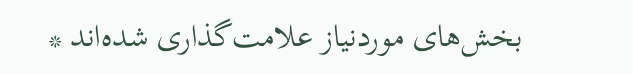بخش‌های موردنیاز علامت‌گذاری شده‌اند *